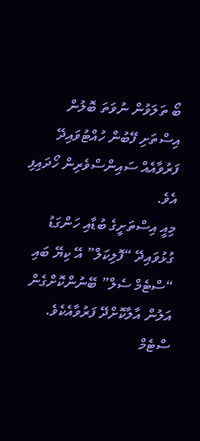ބޯ ތަލަވުން ނުވަތަ ބޮލުން އިސްތަށި ފޭބުން ހުއްޓުވައިދޭ ފަރުވާއެއް ސައިންސްވެރިން ހޯދައިފި އެވެ.
މިއީ އިސްތަށީގެ ބުޑާއި ހަންގަޑު ގުޅުވައިދޭ “ފޮލިކަލް” އޭ ކިޔޭ ބައި “ސްޓެމް ސެލް” ބޭނުންކޮށްގެން އަލުން އާލާކޮށްދޭ ފަރުވާއެކެވެ.
ސްޓެމް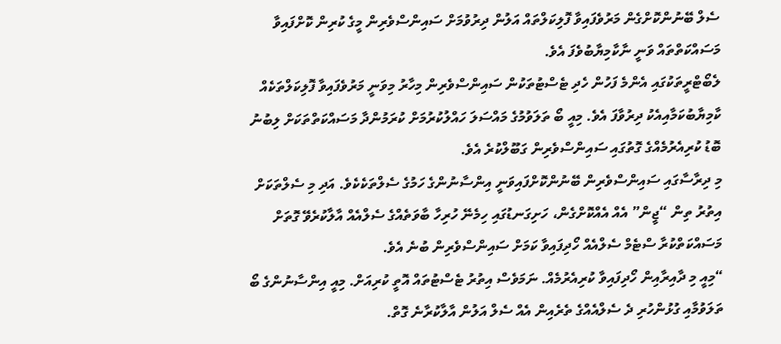ސެލް ބޭނުންކޮށްގެން މަރުވެފައިވާ ފޮލިކަލްތައް އަލުން ދިރުވުމަށް ސައިންސްވެރިން މީގެ ކުރިން ކޮށްފައިވާ މަސައްކަތްތައް ވަނީ ނާކާމިޔާބުވެފަ އެވެ.
ލެބޯޓްރީތަކުގައި އެންމެ ފަހުން ހެދި ޓެސްޓުތަކުން ސައިންސްވެރިން މިހާރު މިވަނީ މަރުވެފައިވާ ފޮލިކަލްތަކެއް ކާމިޔާބުކަމާއިއެކު ދިރުވާފަ އެވެ. މިއީ ބޯ ތަލަވުމުގެ މައްސަލަ ހައްލުކުރުމަށް ކުރަމުންދާ މަސައްކަތްތަކަށް ލިބުނު ބޮޑު ކުރިއެރުމެއްގެ ގޮތުގައި ސައިންސްވެރިން ގަބޫލްކުރެ އެވެ.
މި ދިރާސާގައި ސައިންސްވެރިން ބޭނުންކޮށްފައިވަނީ އިންސާނުންގެ ހަމުގެ ސެލްތަކެކެވެ. އަދި މި ސެލްތަކަށް އިތުރު ތިން “ޖީން” އެއް އެއްކޮށްގެން، ހަށިގަނޑުގައި ހިމެނޭ ހުރިހާ ބާވަތެއްގެ ސެލްއެއް އާލާކުރެވޭ ގޮތަށް މަސައްކަތްކުރާ ސްޓެމް ސެލްއެއް ހޯދިފައިވާ ކަމަށް ސައިންސްވެރިން ބުނެ އެވެ.
“މިއީ މި ދާއިރާއިން ހޯދިފައިވާ ކުރިއެރުމެއް. ނަމަވެސް އިތުރު ޓެސްޓުތައް އޮތީ ކުރިއަށް. މިއީ އިންސާނުންގެ ބޯ ތަލަވުމާއި ގުޅުންހުރި ދެ ސެލްއެއްގެ ތެރެއިން އެއް ސެލް އަލުން އާލާކުރާނެ ގޮތް.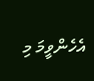އެހެންވީމަ މި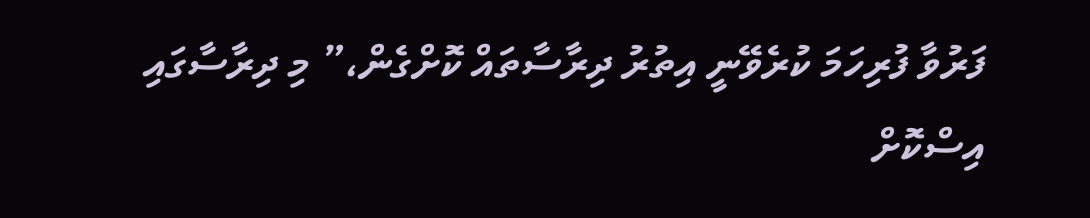ފަރުވާ ފުރިހަމަ ކުރެވޭނީ އިތުރު ދިރާސާތައް ކޮށްގެން،” މި ދިރާސާގައި އިސްކޮށް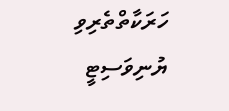ހަރަކާތްތެރިވި ޔުނިވަސިޓީ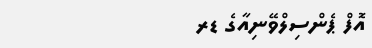އޮފް ޕެންސިލްވޭނިއާގެ ޑރ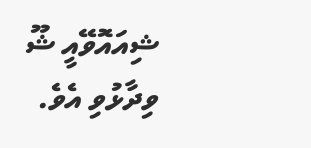ޝިއައޮވޭއީ ޝޫ ވިދާޅުވި އެވެ.